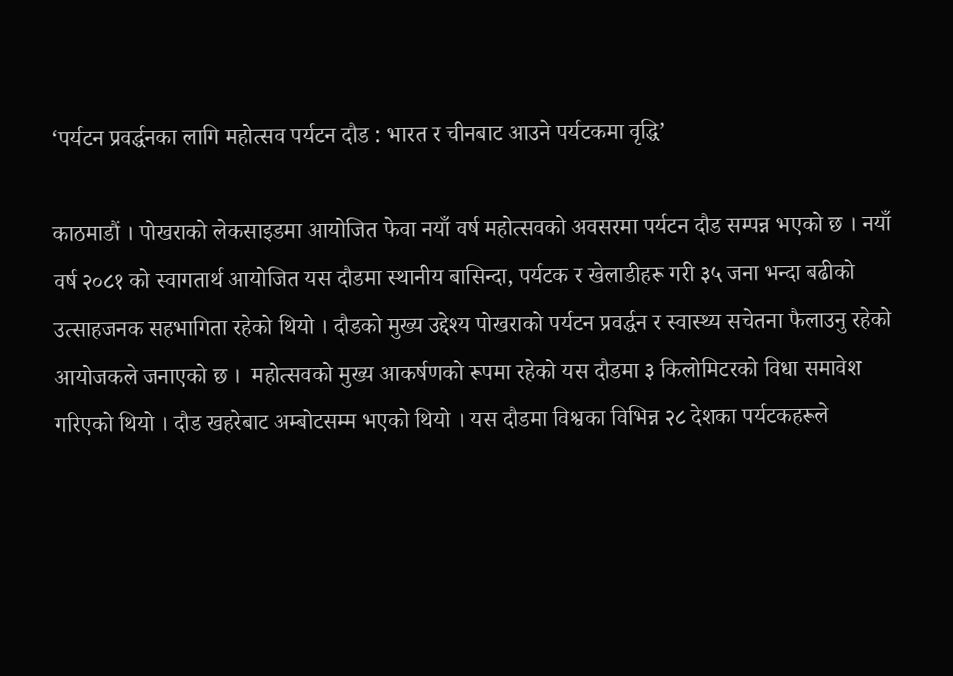‘पर्यटन प्रवर्द्धनका लागि महोत्सव पर्यटन दौड : भारत र चीनबाट आउने पर्यटकमा वृद्धि’

काठमाडौं । पोखराको लेकसाइडमा आयोजित फेवा नयाँ वर्ष महोत्सवको अवसरमा पर्यटन दौड सम्पन्न भएको छ । नयाँ वर्ष २०८१ को स्वागतार्थ आयोजित यस दौडमा स्थानीय बासिन्दा, पर्यटक र खेलाडीहरू गरी ३५ जना भन्दा बढीको उत्साहजनक सहभागिता रहेको थियो । दौडको मुख्य उद्देश्य पोखराको पर्यटन प्रवर्द्धन र स्वास्थ्य सचेतना फैलाउनु रहेको आयोजकले जनाएको छ ।  महोत्सवको मुख्य आकर्षणको रूपमा रहेको यस दौडमा ३ किलोमिटरको विधा समावेश गरिएको थियो । दौड खहरेबाट अम्बोटसम्म भएको थियो । यस दौडमा विश्वका विभिन्न २८ देशका पर्यटकहरूले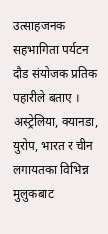उत्साहजनक सहभागिता पर्यटन दौड संयोजक प्रतिक पहारीले बताए । अस्ट्रेलिया, क्यानडा, युरोप, भारत र चीन लगायतका विभिन्न मुलुकबाट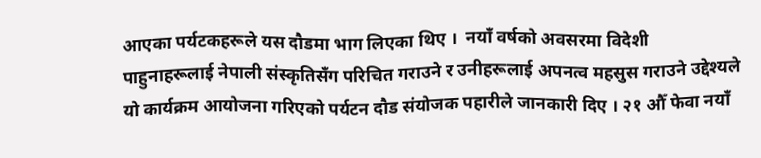आएका पर्यटकहरूले यस दौडमा भाग लिएका थिए ।  नयाँ वर्षको अवसरमा विदेशी पाहुनाहरूलाई नेपाली संस्कृतिसँग परिचित गराउने र उनीहरूलाई अपनत्व महसुस गराउने उद्देश्यले यो कार्यक्रम आयोजना गरिएको पर्यटन दौड संयोजक पहारीले जानकारी दिए । २१ औँ फेवा नयाँ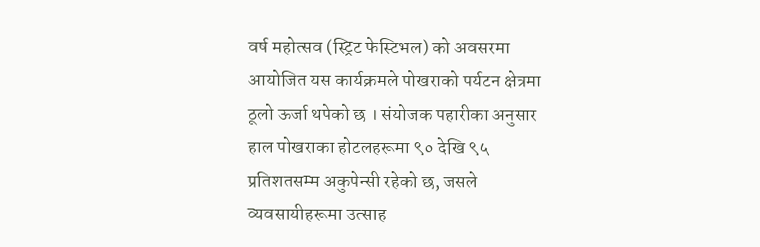वर्ष महोत्सव (स्ट्रिट फेस्टिभल) को अवसरमा आयोजित यस कार्यक्रमले पोखराको पर्यटन क्षेत्रमा ठूलो ऊर्जा थपेको छ । संयोजक पहारीका अनुसार हाल पोखराका होटलहरूमा ९० देखि ९५ प्रतिशतसम्म अकुपेन्सी रहेको छ, जसले व्यवसायीहरूमा उत्साह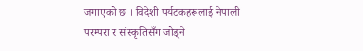जगाएको छ । विदेशी पर्यटकहरूलाई नेपाली परम्परा र संस्कृतिसँग जोड्ने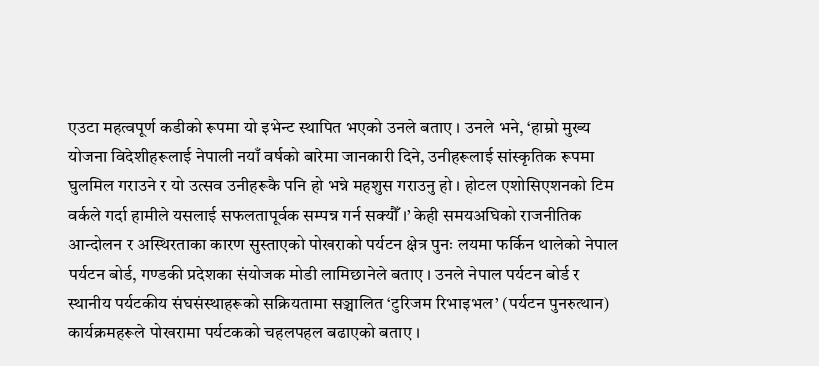एउटा महत्वपूर्ण कडीको रूपमा यो इभेन्ट स्थापित भएको उनले बताए । उनले भने, ‘हाम्रो मुख्य योजना विदेशीहरूलाई नेपाली नयाँ वर्षको बारेमा जानकारी दिने, उनीहरूलाई सांस्कृतिक रूपमा घुलमिल गराउने र यो उत्सव उनीहरूकै पनि हो भन्ने महशुस गराउनु हो । होटल एशोसिएशनको टिम वर्कले गर्दा हामीले यसलाई सफलतापूर्वक सम्पन्न गर्न सक्यौँ ।’ केही समयअघिको राजनीतिक आन्दोलन र अस्थिरताका कारण सुस्ताएको पोखराको पर्यटन क्षेत्र पुनः लयमा फर्किन थालेको नेपाल पर्यटन बोर्ड, गण्डकी प्रदेशका संयोजक मोडी लामिछानेले बताए । उनले नेपाल पर्यटन बोर्ड र स्थानीय पर्यटकीय संघसंस्थाहरूको सक्रियतामा सञ्चालित ‘टुरिजम रिभाइभल’ (पर्यटन पुनरुत्थान) कार्यक्रमहरूले पोखरामा पर्यटकको चहलपहल बढाएको बताए ।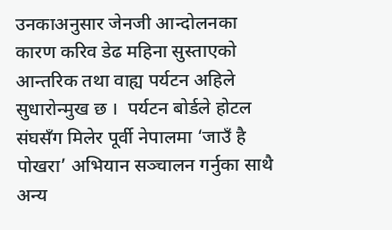उनकाअनुसार जेनजी आन्दोलनका कारण करिव डेढ महिना सुस्ताएको आन्तरिक तथा वाह्य पर्यटन अहिले सुधारोन्मुख छ ।  पर्यटन बोर्डले होटल संघसँग मिलेर पूर्वी नेपालमा ‘जाउँ है पोखरा’ अभियान सञ्चालन गर्नुका साथै अन्य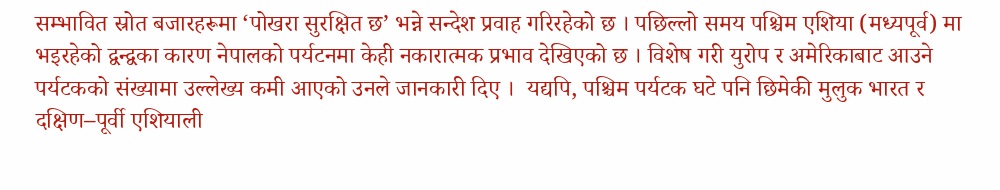सम्भावित स्रोत बजारहरूमा ‘पोखरा सुरक्षित छ’ भन्ने सन्देश प्रवाह गरिरहेको छ । पछिल्लो समय पश्चिम एशिया (मध्यपूर्व) मा भइरहेको द्वन्द्वका कारण नेपालको पर्यटनमा केही नकारात्मक प्रभाव देखिएको छ । विशेष गरी युरोप र अमेरिकाबाट आउने पर्यटकको संख्यामा उल्लेख्य कमी आएको उनले जानकारी दिए ।  यद्यपि, पश्चिम पर्यटक घटे पनि छिमेकी मुलुक भारत र दक्षिण–पूर्वी एशियाली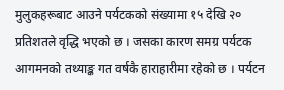मुलुकहरूबाट आउने पर्यटकको संख्यामा १५ देखि २० प्रतिशतले वृद्धि भएको छ । जसका कारण समग्र पर्यटक आगमनको तथ्याङ्क गत वर्षकै हाराहारीमा रहेको छ । पर्यटन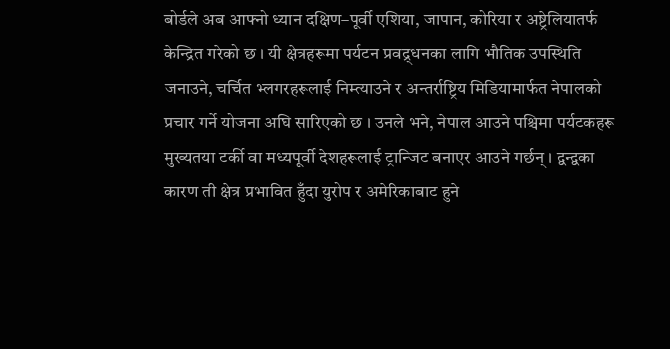बोर्डले अब आफ्नो ध्यान दक्षिण–पूर्वी एशिया, जापान, कोरिया र अष्ट्रेलियातर्फ केन्द्रित गरेको छ । यी क्षेत्रहरूमा पर्यटन प्रवद्र्धनका लागि भौतिक उपस्थिति जनाउने, चर्चित भ्लगरहरूलाई निम्त्याउने र अन्तर्राष्ट्रिय मिडियामार्फत नेपालको प्रचार गर्ने योजना अघि सारिएको छ । उनले भने, नेपाल आउने पश्चिमा पर्यटकहरू मुख्यतया टर्की वा मध्यपूर्वी देशहरूलाई ट्रान्जिट बनाएर आउने गर्छन् । द्वन्द्वका कारण ती क्षेत्र प्रभावित हुँदा युरोप र अमेरिकाबाट हुने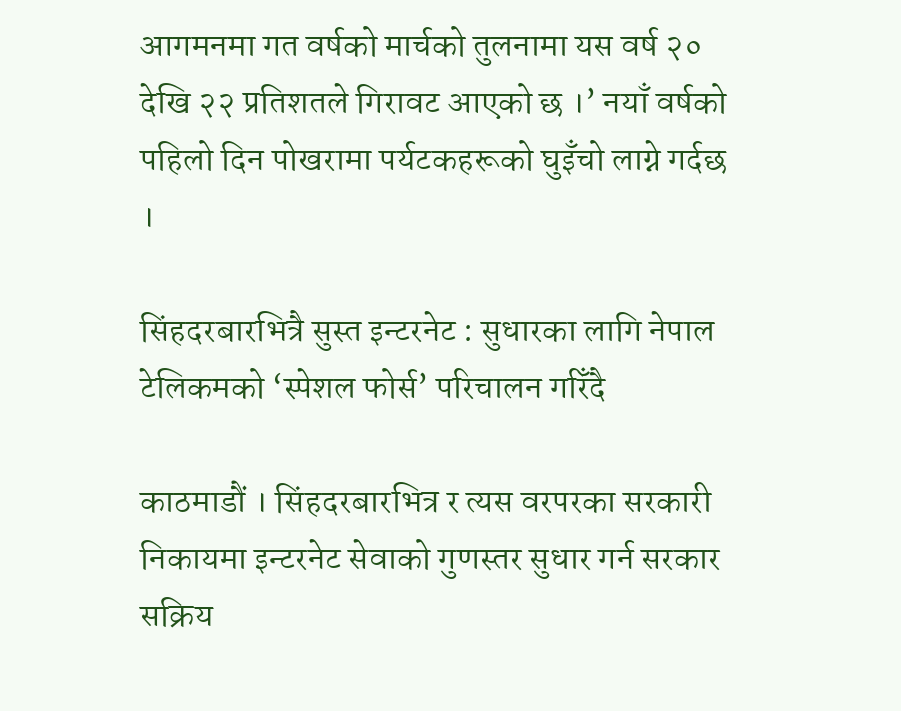आगमनमा गत वर्षको मार्चको तुलनामा यस वर्ष २० देखि २२ प्रतिशतले गिरावट आएको छ ।’ नयाँ वर्षको पहिलो दिन पोखरामा पर्यटकहरूको घुइँचो लाग्ने गर्दछ ।

सिंहदरबारभित्रै सुस्त इन्टरनेट : सुधारका लागि नेपाल टेलिकमको ‘स्पेशल फोर्स’ परिचालन गरिँदै

काठमाडौं । सिंहदरबारभित्र र त्यस वरपरका सरकारी निकायमा इन्टरनेट सेवाको गुणस्तर सुधार गर्न सरकार सक्रिय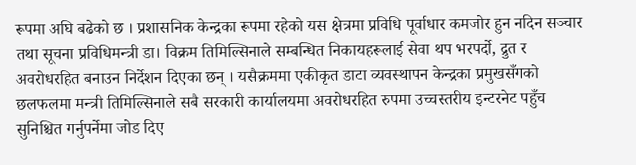रूपमा अघि बढेको छ । प्रशासनिक केन्द्रका रूपमा रहेको यस क्षेत्रमा प्रविधि पूर्वाधार कमजोर हुन नदिन सञ्चार तथा सूचना प्रविधिमन्त्री डा। विक्रम तिमिल्सिनाले सम्बन्धित निकायहरूलाई सेवा थप भरपर्दो, द्रुत र अवरोधरहित बनाउन निर्देशन दिएका छन् । यसैक्रममा एकीकृत डाटा व्यवस्थापन केन्द्रका प्रमुखसँगको छलफलमा मन्त्री तिमिल्सिनाले सबै सरकारी कार्यालयमा अवरोधरहित रुपमा उच्चस्तरीय इन्टरनेट पहुँच सुनिश्चित गर्नुपर्नेमा जोड दिए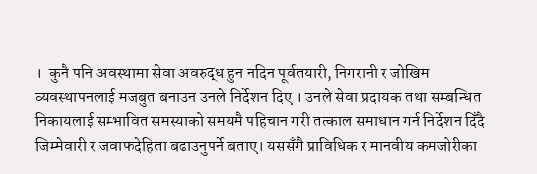।  कुनै पनि अवस्थामा सेवा अवरुद्ध हुन नदिन पूर्वतयारी, निगरानी र जोखिम व्यवस्थापनलाई मजबुत बनाउन उनले निर्देशन दिए । उनले सेवा प्रदायक तथा सम्बन्धित निकायलाई सम्भावित समस्याको समयमै पहिचान गरी तत्काल समाधान गर्न निर्देशन दिँदै जिम्मेवारी र जवाफदेहिता बढाउनुपर्ने बताए। यससँगै प्राविधिक र मानवीय कमजोरीका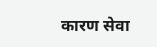कारण सेवा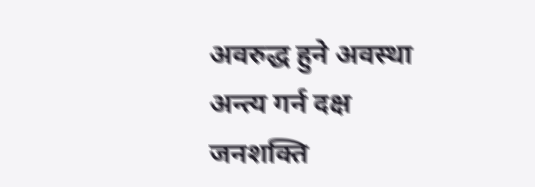अवरुद्ध हुने अवस्था अन्त्य गर्न दक्ष जनशक्ति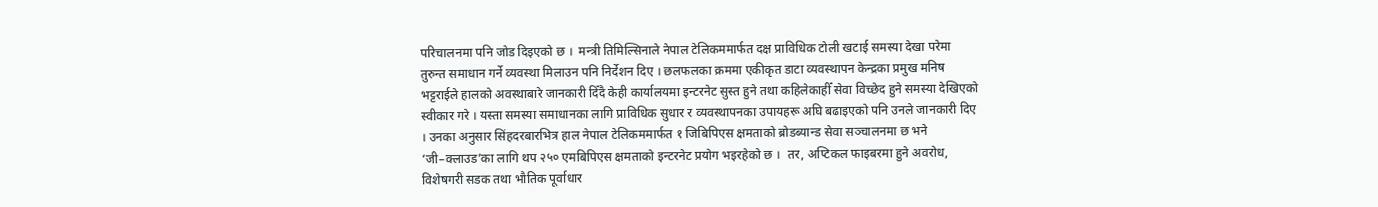परिचालनमा पनि जोड दिइएको छ ।  मन्त्री तिमिल्सिनाले नेपाल टेलिकममार्फत दक्ष प्राविधिक टोली खटाई समस्या देखा परेमा तुरुन्त समाधान गर्ने व्यवस्था मिलाउन पनि निर्देशन दिए । छलफलका क्रममा एकीकृत डाटा व्यवस्थापन केन्द्रका प्रमुख मनिष भट्टराईले हालको अवस्थाबारे जानकारी दिँदै केही कार्यालयमा इन्टरनेट सुस्त हुने तथा कहिलेकाहीँ सेवा विच्छेद हुने समस्या देखिएको स्वीकार गरे । यस्ता समस्या समाधानका लागि प्राविधिक सुधार र व्यवस्थापनका उपायहरू अघि बढाइएको पनि उनले जानकारी दिए । उनका अनुसार सिंहदरबारभित्र हाल नेपाल टेलिकममार्फत १ जिबिपिएस क्षमताको ब्रोडब्यान्ड सेवा सञ्चालनमा छ भने ‘जी–क्लाउड’का लागि थप २५० एमबिपिएस क्षमताको इन्टरनेट प्रयोग भइरहेको छ ।  तर, अप्टिकल फाइबरमा हुने अवरोध, विशेषगरी सडक तथा भौतिक पूर्वाधार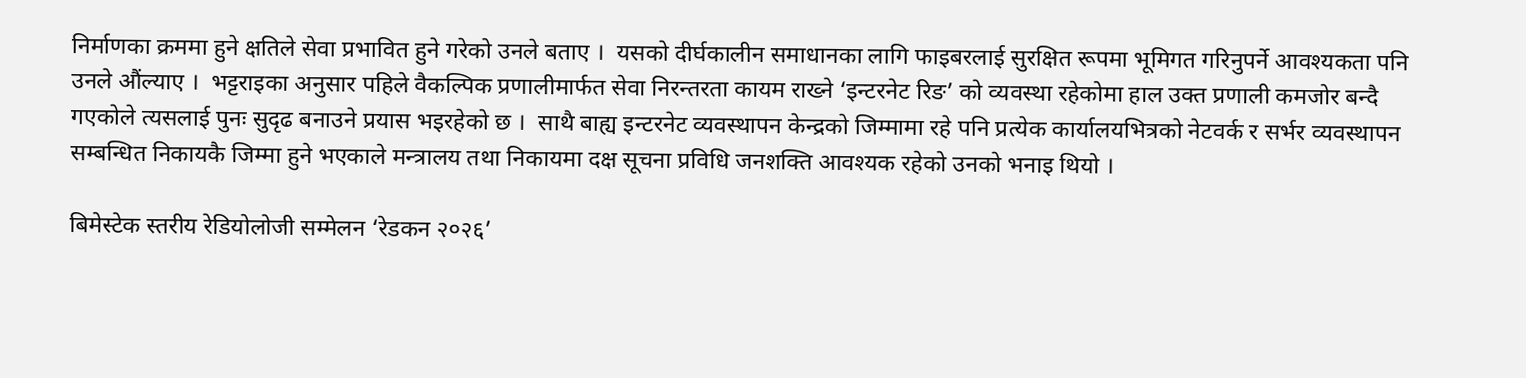निर्माणका क्रममा हुने क्षतिले सेवा प्रभावित हुने गरेको उनले बताए ।  यसको दीर्घकालीन समाधानका लागि फाइबरलाई सुरक्षित रूपमा भूमिगत गरिनुपर्ने आवश्यकता पनि उनले औंल्याए ।  भट्टराइका अनुसार पहिले वैकल्पिक प्रणालीमार्फत सेवा निरन्तरता कायम राख्ने ‘इन्टरनेट रिङ’ को व्यवस्था रहेकोमा हाल उक्त प्रणाली कमजोर बन्दै गएकोले त्यसलाई पुनः सुदृढ बनाउने प्रयास भइरहेको छ ।  साथै बाह्य इन्टरनेट व्यवस्थापन केन्द्रको जिम्मामा रहे पनि प्रत्येक कार्यालयभित्रको नेटवर्क र सर्भर व्यवस्थापन सम्बन्धित निकायकै जिम्मा हुने भएकाले मन्त्रालय तथा निकायमा दक्ष सूचना प्रविधि जनशक्ति आवश्यक रहेको उनको भनाइ थियो ।

बिमेस्टेक स्तरीय रेडियोलोजी सम्मेलन ‘रेडकन २०२६’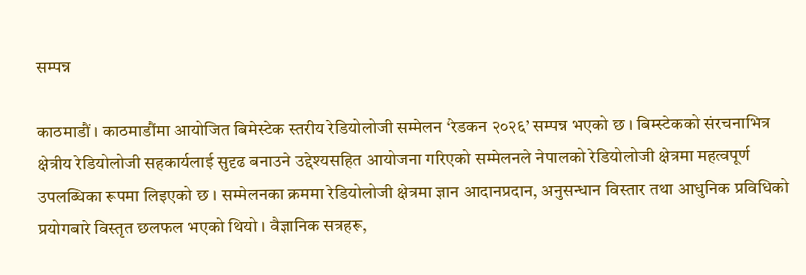सम्पन्न

काठमाडौं । काठमाडौंमा आयोजित बिमेस्टेक स्तरीय रेडियोलोजी सम्मेलन ‘रेडकन २०२६’ सम्पन्न भएको छ । बिम्स्टेकको संरचनाभित्र क्षेत्रीय रेडियोलोजी सहकार्यलाई सुदृढ बनाउने उद्देश्यसहित आयोजना गरिएको सम्मेलनले नेपालको रेडियोलोजी क्षेत्रमा महत्वपूर्ण उपलब्धिका रूपमा लिइएको छ । सम्मेलनका क्रममा रेडियोलोजी क्षेत्रमा ज्ञान आदानप्रदान, अनुसन्धान विस्तार तथा आधुनिक प्रविधिको प्रयोगबारे विस्तृत छलफल भएको थियो । वैज्ञानिक सत्रहरू,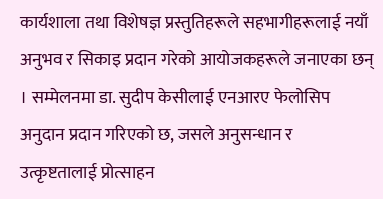कार्यशाला तथा विशेषज्ञ प्रस्तुतिहरूले सहभागीहरूलाई नयाँ अनुभव र सिकाइ प्रदान गरेको आयोजकहरूले जनाएका छन् । सम्मेलनमा डा. सुदीप केसीलाई एनआरए फेलोसिप अनुदान प्रदान गरिएको छ, जसले अनुसन्धान र उत्कृष्टतालाई प्रोत्साहन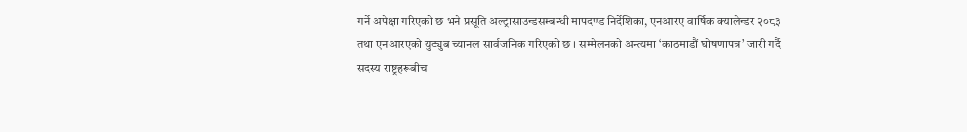गर्ने अपेक्षा गरिएको छ भने प्रसूति अल्ट्रासाउन्डसम्बन्धी मापदण्ड निर्देशिका, एनआरए वार्षिक क्यालेन्डर २०८३ तथा एनआरएको युट्युब च्यानल सार्वजनिक गरिएको छ । सम्मेलनको अन्त्यमा ‘काठमाडौं घोषणापत्र’ जारी गर्दै सदस्य राष्ट्रहरूबीच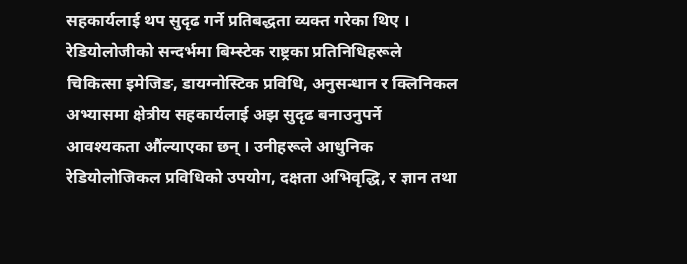सहकार्यलाई थप सुदृढ गर्ने प्रतिबद्धता व्यक्त गरेका थिए । रेडियोलोजीको सन्दर्भमा बिम्स्टेक राष्ट्रका प्रतिनिधिहरूले चिकित्सा इमेजिङ, डायग्नोस्टिक प्रविधि, अनुसन्धान र क्लिनिकल अभ्यासमा क्षेत्रीय सहकार्यलाई अझ सुदृढ बनाउनुपर्ने आवश्यकता औंल्याएका छन् । उनीहरूले आधुनिक रेडियोलोजिकल प्रविधिको उपयोग, दक्षता अभिवृद्धि, र ज्ञान तथा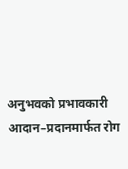अनुभवको प्रभावकारी आदान–प्रदानमार्फत रोग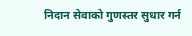निदान सेवाको गुणस्तर सुधार गर्न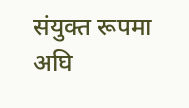संयुक्त रूपमा अघि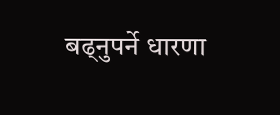बढ्नुपर्ने धारणा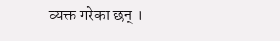व्यक्त गरेका छन् ।